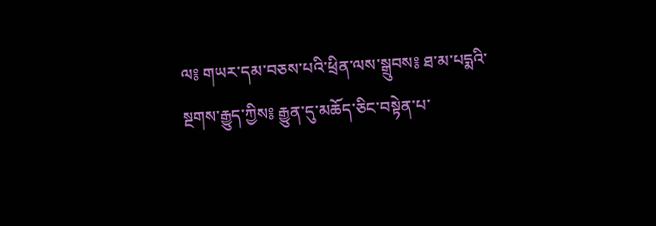ལ༔ གཡར་དམ་བཅས་པའི་ཕྲིན་ལས་སྒྲུབས༔ ཐ་མ་པདྨའི་སྔགས་རྒྱུད་ཀྱིས༔ རྒྱུན་དུ་མཆོད་ཅིང་བསྟེན་པ་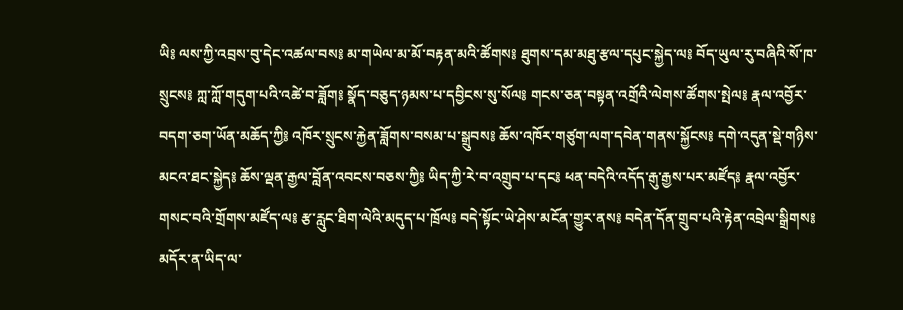ཡི༔ ལས་ཀྱི་འབྲས་བུ་དེང་འཚལ་བས༔ མ་གཡེལ་མ་མོ་བརྟན་མའི་ཚོགས༔ ཐུགས་དམ་མཐུ་རྩལ་དཔུང་སྐྱེད་ལ༔ བོད་ཡུལ་རུ་བཞིའི་སོ་ཁ་སྲུངས༔ ཀླ་ཀློ་གདུག་པའི་འཚེ་བ་ཟློག༔ སྣོད་བཅུད་ཉམས་པ་དབྱིངས་སུ་སོལ༔ གངས་ཅན་བསྟན་འགྲོའི་ལེགས་ཚོགས་སྤེལ༔ རྣལ་འབྱོར་བདག་ཅག་ཡོན་མཆོད་ཀྱི༔ འཁོར་སྲུངས་རྐྱེན་ཟློགས་བསམ་པ་སྒྲུབས༔ ཆོས་འཁོར་གཙུག་ལག་དབེན་གནས་སྐྱོངས༔ དགེ་འདུན་སྡེ་གཉིས་མངའ་ཐང་སྐྱེད༔ ཆོས་ལྡན་རྒྱལ་བློན་འབངས་བཅས་ཀྱི༔ ཡིད་ཀྱི་རེ་བ་འགྲུབ་པ་དང༔ ཕན་བདེའི་འདོད་རྒུ་རྒྱས་པར་མཛོད༔ རྣལ་འབྱོར་གསང་བའི་གྲོགས་མཛོད་ལ༔ རྩ་རླུང་ཐིག་ལེའི་མདུད་པ་ཁྲོལ༔ བདེ་སྟོང་ཡེ་ཤེས་མངོན་གྱུར་ནས༔ བདེན་དོན་གྲུབ་པའི་རྟེན་འབྲེལ་སྒྲིགས༔ མདོར་ན་ཡིད་ལ་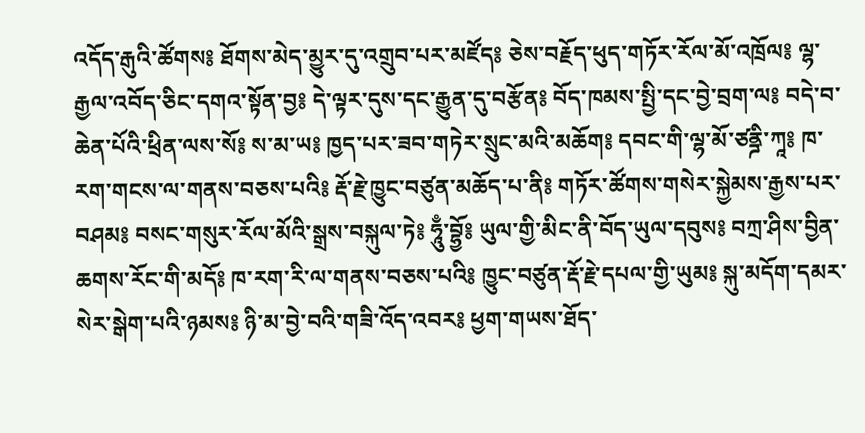འདོད་རྒུའི་ཚོགས༔ ཐོགས་མེད་མྱུར་དུ་འགྲུབ་པར་མཛོད༔ ཅེས་བརྗོད་ཕུད་གཏོར་རོལ་མོ་འཁྲོལ༔ ལྷ་རྒྱལ་འབོད་ཅིང་དགའ་སྟོན་བྱ༔ དེ་ལྟར་དུས་དང་རྒྱུན་དུ་བརྩོན༔ བོད་ཁམས་སྤྱི་དང་བྱེ་བྲག་ལ༔ བདེ་བ་ཆེན་པོའི་ཕྲིན་ལས་སོ༔ ས་མ་ཡ༔ ཁྱད་པར་ཟབ་གཏེར་སྲུང་མའི་མཆོག༔ དབང་གི་ལྷ་མོ་ཙནྜི་ཀཱ༔ ཁ་རག་གངས་ལ་གནས་བཅས་པའི༔ རྡོ་རྗེ་ཁྱུང་བཙུན་མཆོད་པ་ནི༔ གཏོར་ཚོགས་གསེར་སྐྱེམས་རྒྱས་པར་བཤམ༔ བསང་གསུར་རོལ་མོའི་སྒྲས་བསྐུལ་ཏེ༔ ཧཱུྃ་བྷྱོ༔ ཡུལ་གྱི་མིང་ནི་བོད་ཡུལ་དབུས༔ བཀྲ་ཤིས་བྱིན་ཆགས་རོང་གི་མདོ༔ ཁ་རག་རི་ལ་གནས་བཅས་པའི༔ ཁྱུང་བཙུན་རྡོ་རྗེ་དཔལ་གྱི་ཡུམ༔ སྐུ་མདོག་དམར་སེར་སྒེག་པའི་ཉམས༔ ཉི་མ་བྱེ་བའི་གཟི་འོད་འབར༔ ཕྱག་གཡས་ཐོད་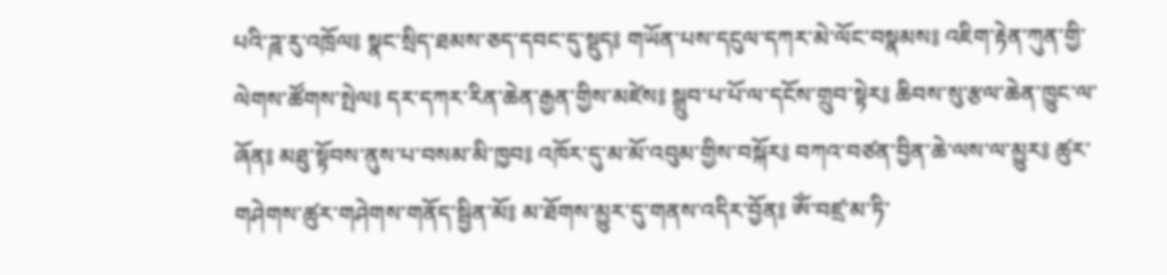པའི་ཌཱ་རུ་འཁྲོལ༔ སྣང་སྲིད་ཐམས་ཅད་དབང་དུ་སྡུད༔ གཡོན་པས་དངུལ་དཀར་མེ་ལོང་བསྣམས༔ འཇིག་རྟེན་ཀུན་གྱི་ལེགས་ཚོགས་སྤེལ༔ དར་དཀར་རིན་ཆེན་རྒྱན་གྱིས་མཛེས༔ སྒྲུབ་པ་པོ་ལ་དངོས་གྲུབ་སྟེར༔ ཆིབས་སུ་རྩལ་ཆེན་ཁྱུང་ལ་ཞོན༔ མཐུ་སྟོབས་ནུས་པ་བསམ་མི་ཁྱབ༔ འཁོར་དུ་མ་མོ་འབུམ་གྱིས་བསྐོར༔ བཀའ་བཙན་བྱིན་ཆེ་ལས་ལ་མྱུར༔ ཚུར་གཤེགས་ཚུར་གཤེགས་གནོད་སྦྱིན་མོ༔ མ་ཐོགས་མྱུར་དུ་གནས་འདིར་བྱོན༔ ཨོཾ་བཛྲ་མ་ཏི་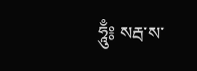ཧཱུྃ༔ སརྦ་ས་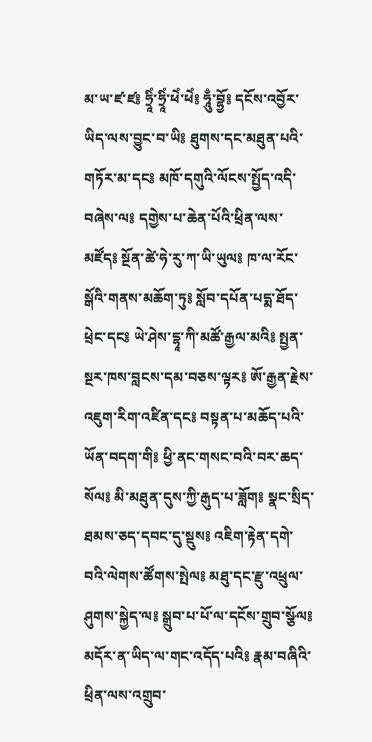མ་ཡ་ཛ་ཛ༔ ཧྲཱིཾ་ཧྲཱིཾ་ཕེཾ་ཕེཾ༔ ཧཱུྃ་བྷྱོ༔ དངོས་འབྱོར་ཡིད་ལས་བྱུང་བ་ཡི༔ ཐུགས་དང་མཐུན་པའི་གཏོར་མ་དང༔ མཁོ་དགུའི་ལོངས་སྤྱོད་འདི་བཞེས་ལ༔ དགྱེས་པ་ཆེན་པོའི་ཕྲིན་ལས་མཛོད༔ སྔོན་ཚེ་ཧེ་རུ་ཀ་ཡི་ཡུལ༔ ཁ་ལ་རོང་སྒོའི་གནས་མཆོག་ཏུ༔ སློབ་དཔོན་པདྨ་ཐོད་ཕྲེང་དང༔ ཡེ་ཤེས་དྷཱ་ཀི་མཚོ་རྒྱལ་མའི༔ སྤྱན་སྔར་ཁས་བླངས་དམ་བཅས་ལྟར༔ ཨོ་རྒྱན་རྗེས་འཇུག་རིག་འཛིན་དང༔ བསྟན་པ་མཆོད་པའི་ཡོན་བདག་གི༔ ཕྱི་ནང་གསང་བའི་བར་ཆད་སོལ༔ མི་མཐུན་དུས་ཀྱི་རྒུད་པ་ཟློག༔ སྣང་སྲིད་ཐམས་ཅད་དབང་དུ་སྡུས༔ འཇིག་རྟེན་དགེ་བའི་ལེགས་ཚོགས་སྤེལ༔ མཐུ་དང་རྫུ་འཕྲུལ་ཤུགས་སྐྱེད་ལ༔ སྒྲུབ་པ་པོ་ལ་དངོས་གྲུབ་སྩོལ༔ མདོར་ན་ཡིད་ལ་གང་འདོད་པའི༔ རྣམ་བཞིའི་ཕྲིན་ལས་འགྲུབ་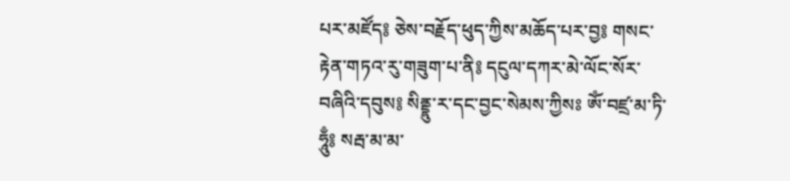པར་མཛོད༔ ཅེས་བརྗོད་ཕུད་ཀྱིས་མཆོད་པར་བྱ༔ གསང་རྟེན་གཏའ་རུ་གཟུག་པ་ནི༔ དངུལ་དཀར་མེ་ལོང་སོར་བཞིའི་དབུས༔ སིནྡྷུ་ར་དང་བྱང་སེམས་ཀྱིསཿ ཨོཾ་བཛྲ་མ་ཏི་ཧཱུྃ༔ སརྦ་མ་མ་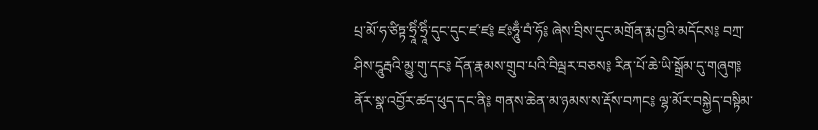པྲ་མོ་ཧ་ཙིཏྟ་ཧྲཱིཾ་ཧྲཱིཾ་དུང་དུང་ཛ་ཛ༔ ཛཿཧཱུྃ་བཾ་ཧོ༔ ཞེས་བྲིས་དུང་མགྲོན་རྨ་བྱའི་མདོངས༔ བཀྲ་ཤིས་དཱུརྦའི་མྱུ་གུ་དང༔ དོན་རྣམས་གྲུབ་པའི་བིལྦར་བཅས༔ རིན་པོ་ཆེ་ཡི་སྒྲོམ་དུ་གཞུག༔ ནོར་སྣ་འབྱོར་ཚད་ཕུད་དང་ནི༔ གནས་ཆེན་མ་ཉམས་ས་རྡོས་བཀང༔ ལྷ་མོར་བསྐྱེད་བསྟིམ་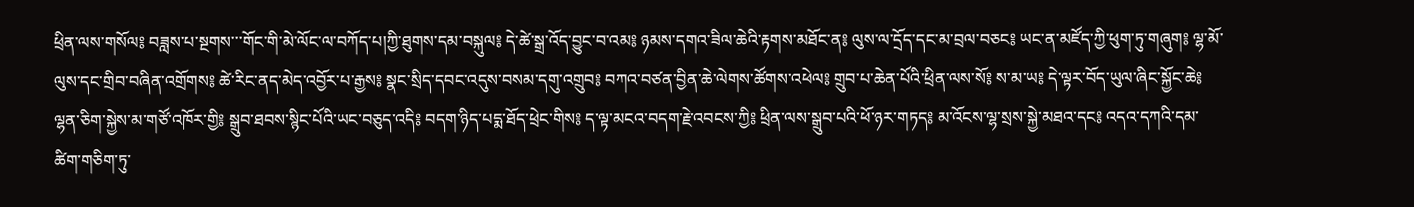ཕྲིན་ལས་གསོལ༔ བཟླས་པ་སྔགས་་་གོང་གི་མེ་ལོང་ལ་བཀོད་པ།ཀྱི་ཐུགས་དམ་བསྐུལ༔ དེ་ཚེ་སྒྲ་འོད་བྱུང་བ་འམ༔ ཉམས་དགའ་ཟིལ་ཆེའི་རྟགས་མཐོང་ན༔ ལུས་ལ་དྲོད་དང་མ་བྲལ་བཅང༔ ཡང་ན་མཛོད་ཀྱི་ཕུག་ཏུ་གཞུག༔ ལྷ་མོ་ལུས་དང་གྲིབ་བཞིན་འགྲོགས༔ ཚེ་རིང་ནད་མེད་འབྱོར་པ་རྒྱས༔ སྣང་སྲིད་དབང་འདུས་བསམ་དགུ་འགྲུབ༔ བཀའ་བཙན་བྱིན་ཆེ་ལེགས་ཚོགས་འཕེལ༔ གྲུབ་པ་ཆེན་པོའི་ཕྲིན་ལས་སོ༔ ས་མ་ཡ༔ དེ་ལྟར་བོད་ཡུལ་ཞིང་སྐྱོང་ཆེ༔ ལྷན་ཅིག་སྐྱེས་མ་གཙོ་འཁོར་གྱི༔ སྒྲུབ་ཐབས་སྙིང་པོའི་ཡང་བཅུད་འདི༔ བདག་ཉིད་པདྨ་ཐོད་ཕྲེང་གིས༔ ད་ལྟ་མངའ་བདག་རྗེ་འབངས་ཀྱི༔ ཕྲིན་ལས་སྒྲུབ་པའི་ཕོ་ཉར་གཏད༔ མ་འོངས་ལྷ་སྲས་སྐྱེ་མཐའ་དང༔ འདའ་དཀའི་དམ་ཚིག་གཅིག་ཏུ་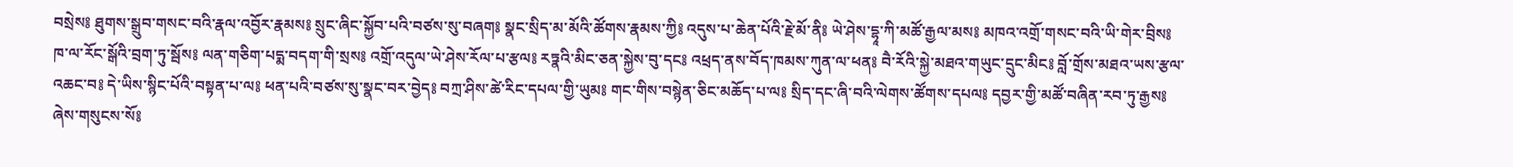བསྲེས༔ ཐུགས་སྒྲུབ་གསང་བའི་རྣལ་འབྱོར་རྣམས༔ སྲུང་ཞིང་སྐྱོབ་པའི་བཙས་སུ་བཞག༔ སྣང་སྲིད་མ་མོའི་ཚོགས་རྣམས་ཀྱི༔ འདུས་པ་ཆེན་པོའི་རྗེ་མོ་ནི༔ ཡེ་ཤེས་དྷཱ་ཀི་མཚོ་རྒྱལ་མས༔ མཁའ་འགྲོ་གསང་བའི་ཡི་གེར་བྲིས༔ ཁ་ལ་རོང་སྒོའི་བྲག་ཏུ་སྦོས༔ ལན་གཅིག་པདྨ་བདག་གི་སྲས༔ འགྲོ་འདུལ་ཡེ་ཤེས་རོལ་པ་རྩལ༔ རཏྣའི་མིང་ཅན་སྐྱེས་བུ་དང༔ འཕྲད་ནས་བོད་ཁམས་ཀུན་ལ་ཕན༔ བཻ་རོའི་སྐྱེ་མཐའ་གཡུང་དྲུང་མིང༔ བློ་གྲོས་མཐའ་ཡས་རྩལ་འཆང་བ༔ དེ་ཡིས་སྙིང་པོའི་བསྟན་པ་ལ༔ ཕན་པའི་བཙས་སུ་སྣང་བར་བྱེད༔ བཀྲ་ཤིས་ཚེ་རིང་དཔལ་གྱི་ཡུམ༔ གང་གིས་བསྙེན་ཅིང་མཆོད་པ་ལ༔ སྲིད་དང་ཞི་བའི་ལེགས་ཚོགས་དཔལ༔ དབྱར་གྱི་མཚོ་བཞིན་རབ་ཏུ་རྒྱས༔ ཞེས་གསུངས་སོ༔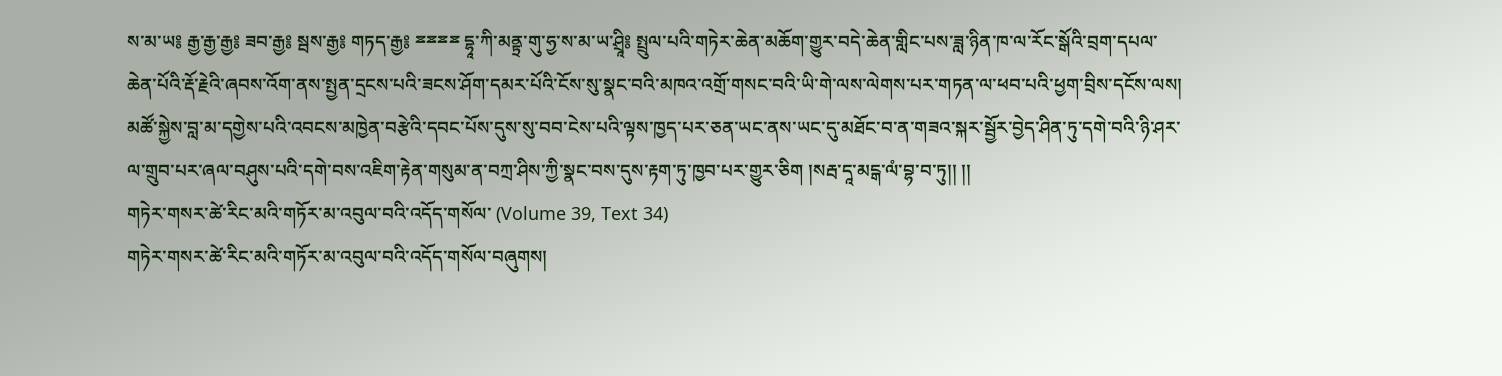ས་མ་ཡ༔ རྒྱ་རྒྱ་རྒྱ༔ ཟབ་རྒྱ༔ སྦས་རྒྱ༔ གཏད་རྒྱ༔ ྈྈྈྈ དྷཱ་ཀི་མནྟྲ་གུ་ཧྱ་ས་མ་ཡ་ཤྲཱི༔ སྤྲུལ་པའི་གཏེར་ཆེན་མཆོག་གྱུར་བདེ་ཆེན་གླིང་པས་ཟླ་ཉིན་ཁ་ལ་རོང་སྒོའི་བྲག་དཔལ་ཆེན་པོའི་རྡོ་རྗེའི་ཞབས་འོག་ནས་སྤྱན་དྲངས་པའི་ཟངས་ཤོག་དམར་པོའི་ངོས་སུ་སྣང་བའི་མཁའ་འགྲོ་གསང་བའི་ཡི་གེ་ལས་ལེགས་པར་གཏན་ལ་ཕབ་པའི་ཕྱག་བྲིས་དངོས་ལས། མཚོ་སྐྱེས་བླ་མ་དགྱེས་པའི་འབངས་མཁྱེན་བརྩེའི་དབང་པོས་དུས་སུ་བབ་ངེས་པའི་ལྟས་ཁྱད་པར་ཅན་ཡང་ནས་ཡང་དུ་མཐོང་བ་ན་གཟའ་སྐར་སྦྱོར་བྱེད་ཤིན་ཏུ་དགེ་བའི་ཉི་ཤར་ལ་གྲུབ་པར་ཞལ་བཤུས་པའི་དགེ་བས་འཇིག་རྟེན་གསུམ་ན་བཀྲ་ཤིས་ཀྱི་སྣང་བས་དུས་རྟག་ཏུ་ཁྱབ་པར་གྱུར་ཅིག །སརྦ་དཱ་མངྒ་ལཾ་བྷ་བ་ཏུ།། །།
གཏེར་གསར་ཚེ་རིང་མའི་གཏོར་མ་འབུལ་བའི་འདོད་གསོལ་ (Volume 39, Text 34)
གཏེར་གསར་ཚེ་རིང་མའི་གཏོར་མ་འབུལ་བའི་འདོད་གསོལ་བཞུགས།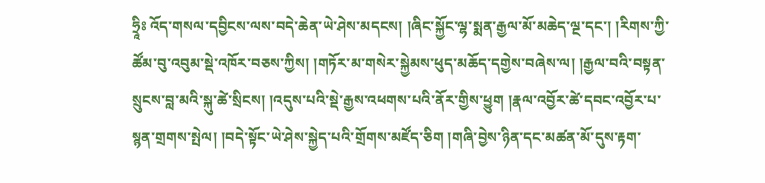ཧྲཱིཿ འོད་གསལ་དབྱིངས་ལས་བདེ་ཆེན་ཡེ་ཤེས་མདངས། །ཞིང་སྐྱོང་ལྷ་སྨན་རྒྱལ་མོ་མཆེད་ལྔ་དང་། །རིགས་ཀྱི་ཚོམ་བུ་འབུམ་སྡེ་འཁོར་བཅས་ཀྱིས། །གཏོར་མ་གསེར་སྐྱེམས་ཕུད་མཆོད་དགྱེས་བཞེས་ལ། །རྒྱལ་བའི་བསྟན་སྲུངས་བླ་མའི་སྐུ་ཚེ་སྲིངས། །འདུས་པའི་སྡེ་རྒྱས་འཕགས་པའི་ནོར་གྱིས་ཕྱུག །རྣལ་འབྱོར་ཚེ་དབང་འབྱོར་པ་སྙན་གྲགས་སྤེལ། །བདེ་སྟོང་ཡེ་ཤེས་སྐྱེད་པའི་གྲོགས་མཛོད་ཅིག །གཞི་བྱེས་ཉིན་དང་མཚན་མོ་དུས་རྟག་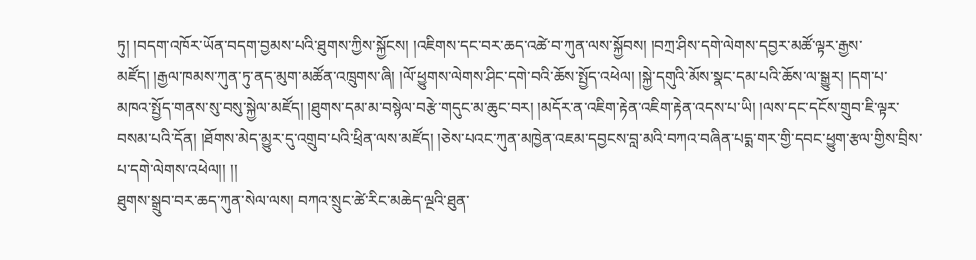ཏུ། །བདག་འཁོར་ཡོན་བདག་བྱམས་པའི་ཐུགས་ཀྱིས་སྐྱོངས། །འཇིགས་དང་བར་ཆད་འཚེ་བ་ཀུན་ལས་སྐྱོབས། །བཀྲ་ཤིས་དགེ་ལེགས་དབྱར་མཚོ་ལྟར་རྒྱས་མཛོད། །རྒྱལ་ཁམས་ཀུན་ཏུ་ནད་མུག་མཚོན་འཁྲུགས་ཞི། །ལོ་ཕྱུགས་ལེགས་ཤིང་དགེ་བའི་ཆོས་སྤྱོད་འཕེལ། །སྐྱེ་དགུའི་མོས་སྣང་དམ་པའི་ཆོས་ལ་སྒྱུར། །དག་པ་མཁའ་སྤྱོད་གནས་སུ་བསུ་སྐྱེལ་མཛོད། །ཐུགས་དམ་མ་བསྙེལ་བརྩེ་གདུང་མ་ཆུང་བར། །མདོར་ན་འཇིག་རྟེན་འཇིག་རྟེན་འདས་པ་ཡི། །ལས་དང་དངོས་གྲུབ་ཇི་ལྟར་བསམ་པའི་དོན། །ཐོགས་མེད་མྱུར་དུ་འགྲུབ་པའི་ཕྲིན་ལས་མཛོད། །ཅེས་པའང་ཀུན་མཁྱེན་འཇམ་དབྱངས་བླ་མའི་བཀའ་བཞིན་པདྨ་གར་གྱི་དབང་ཕྱུག་རྩལ་གྱིས་བྲིས་པ་དགེ་ལེགས་འཕེལ།། །།
ཐུགས་སྒྲུབ་བར་ཆད་ཀུན་སེལ་ལས། བཀའ་སྲུང་ཚེ་རིང་མཆེད་ལྔའི་ཐུན་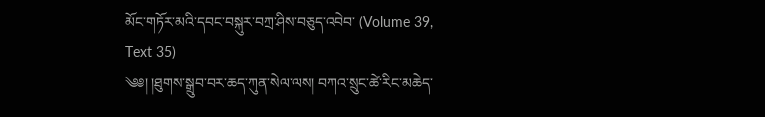མོང་གཏོར་མའི་དབང་བསྐུར་བཀྲ་ཤིས་བཅུད་འབེབ་ (Volume 39, Text 35)
༄༅། །ཐུགས་སྒྲུབ་བར་ཆད་ཀུན་སེལ་ལས། བཀའ་སྲུང་ཚེ་རིང་མཆེད་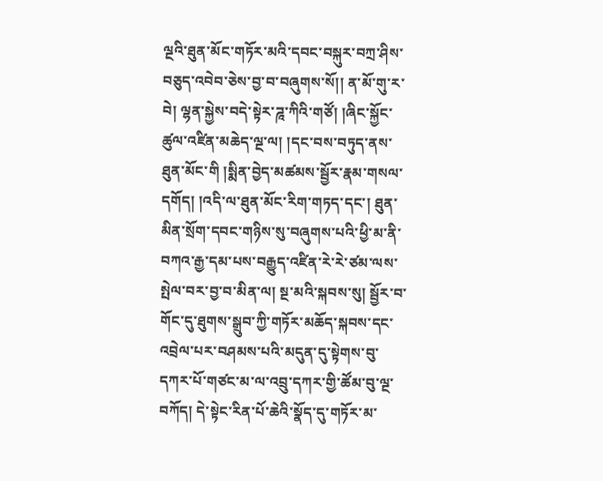ལྔའི་ཐུན་མོང་གཏོར་མའི་དབང་བསྐུར་བཀྲ་ཤིས་བཅུད་འབེབ་ཅེས་བྱ་བ་བཞུགས་སོ།། ན་མོ་གུ་ར་བེ། ལྷན་སྐྱེས་བདེ་སྟེར་ཌཱ་ཀིའི་གཙོ། །ཞིང་སྐྱོང་ཚུལ་འཛིན་མཆེད་ལྔ་ལ། །དང་བས་བཏུད་ནས་ཐུན་མོང་གི །སྨིན་བྱེད་མཚམས་སྦྱོར་རྣམ་གསལ་དགོད། །འདི་ལ་ཐུན་མོང་རིག་གཏད་དང་། ཐུན་མིན་སྲོག་དབང་གཉིས་སུ་བཞུགས་པའི་ཕྱི་མ་ནི་བཀའ་རྒྱ་དམ་པས་བརྒྱུད་འཛིན་རེ་རེ་ཙམ་ལས་སྤེལ་བར་བྱ་བ་མིན་ལ། སྔ་མའི་སྐབས་སུ། སྦྱོར་བ་གོང་དུ་ཐུགས་སྒྲུབ་ཀྱི་གཏོར་མཆོད་སྐབས་དང་འབྲེལ་པར་བཤམས་པའི་མདུན་དུ་སྟེགས་བུ་དཀར་པོ་གཙང་མ་ལ་འབྲུ་དཀར་གྱི་ཚོམ་བུ་ལྔ་བཀོད། དེ་སྟེང་རིན་པོ་ཆེའི་སྣོད་དུ་གཏོར་མ་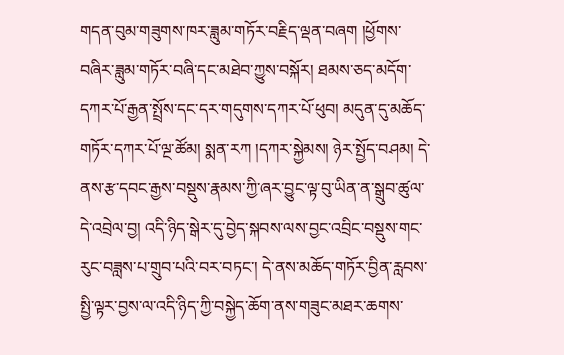གདན་བུམ་གཟུགས་ཁར་ཟླུམ་གཏོར་བརྗིད་ལྡན་བཞག །ཕྱོགས་བཞིར་ཟླུམ་གཏོར་བཞི་དང་མཐེབ་ཀྱུས་བསྐོར། ཐམས་ཅད་མདོག་དཀར་པོ་རྒྱན་སྤྲོས་དང་དར་གདུགས་དཀར་པོ་ཕུབ། མདུན་དུ་མཆོད་གཏོར་དཀར་པོ་ལྔ་ཚོམ། སྨན་རཀ །དཀར་སྐྱེམས། ཉེར་སྤྱོད་བཤམ། དེ་ནས་རྩ་དབང་རྒྱས་བསྡུས་རྣམས་ཀྱི་ཞར་བྱུང་ལྟ་བུ་ཡིན་ན་སྒྲུབ་ཚུལ་དེ་འབྲེལ་བྱ། འདི་ཉིད་སྒེར་དུ་བྱེད་སྐབས་ལས་བྱང་འབྲིང་བསྡུས་གང་རུང་བཟླས་པ་གྲུབ་པའི་བར་བཏང་། དེ་ནས་མཆོད་གཏོར་བྱིན་རླབས་སྤྱི་ལྟར་བྱས་ལ་འདི་ཉིད་ཀྱི་བསྐྱེད་ཆོག་ནས་གཟུང་མཐར་ཆགས་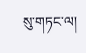སུ་གཏང་ལ།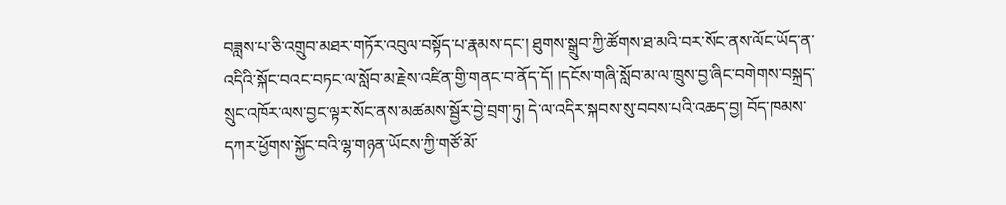བཟླས་པ་ཅི་འགྲུབ་མཐར་གཏོར་འབུལ་བསྟོད་པ་རྣམས་དང་། ཐུགས་སྒྲུབ་ཀྱི་ཚོགས་ཐ་མའི་བར་སོང་ནས་ལོང་ཡོད་ན་འདིའི་སྐོང་བའང་བཏང་ལ་སློབ་མ་རྗེས་འཛིན་གྱི་གནང་བ་ནོད་དོ། །དངོས་གཞི་སློབ་མ་ལ་ཁྲུས་བྱ་ཞིང་བགེགས་བསྐྲད་སྲུང་འཁོར་ལས་བྱང་ལྟར་སོང་ནས་མཚམས་སྦྱོར་བྱེ་བྲག་ཏུ། དེ་ལ་འདིར་སྐབས་སུ་བབས་པའི་འཆད་བྱ། བོད་ཁམས་དཀར་ཕྱོགས་སྐྱོང་བའི་ལྷ་གཉན་ཡོངས་ཀྱི་གཙོ་མོ་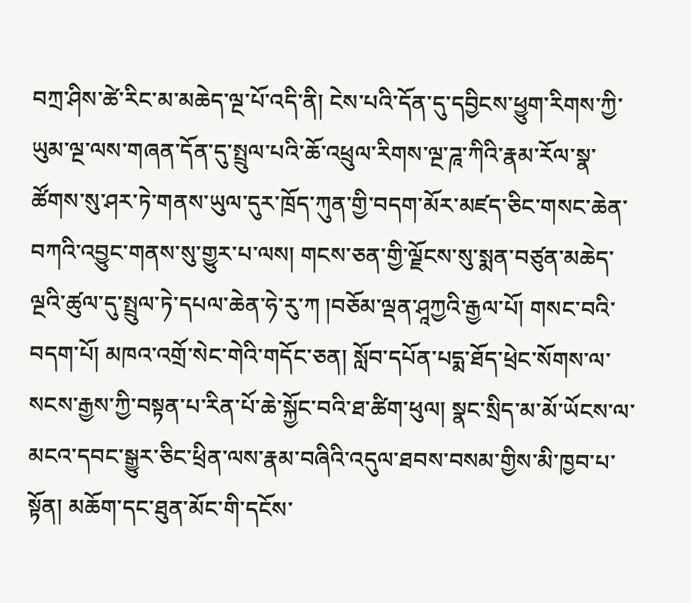བཀྲ་ཤིས་ཚེ་རིང་མ་མཆེད་ལྔ་པོ་འདི་ནི། ངེས་པའི་དོན་དུ་དབྱིངས་ཕྱུག་རིགས་ཀྱི་ཡུམ་ལྔ་ལས་གཞན་དོན་དུ་སྤྲུལ་པའི་ཆོ་འཕྲུལ་རིགས་ལྔ་ཌཱ་ཀིའི་རྣམ་རོལ་སྣ་ཚོགས་སུ་ཤར་ཏེ་གནས་ཡུལ་དུར་ཁྲོད་ཀུན་གྱི་བདག་མོར་མཛད་ཅིང་གསང་ཆེན་བཀའི་འབྱུང་གནས་སུ་གྱུར་པ་ལས། གངས་ཅན་གྱི་ལྗོངས་སུ་སྨན་བཙུན་མཆེད་ལྔའི་ཚུལ་དུ་སྤྲུལ་ཏེ་དཔལ་ཆེན་ཧེ་རུ་ཀ །བཅོམ་ལྡན་ཤཱཀྱའི་རྒྱལ་པོ། གསང་བའི་བདག་པོ། མཁའ་འགྲོ་སེང་གེའི་གདོང་ཅན། སློབ་དཔོན་པདྨ་ཐོད་ཕྲེང་སོགས་ལ་སངས་རྒྱས་ཀྱི་བསྟན་པ་རིན་པོ་ཆེ་སྐྱོང་བའི་ཐ་ཚིག་ཕུལ། སྣང་སྲིད་མ་མོ་ཡོངས་ལ་མངའ་དབང་སྒྱུར་ཅིང་ཕྲིན་ལས་རྣམ་བཞིའི་འདུལ་ཐབས་བསམ་གྱིས་མི་ཁྱབ་པ་སྟོན། མཆོག་དང་ཐུན་མོང་གི་དངོས་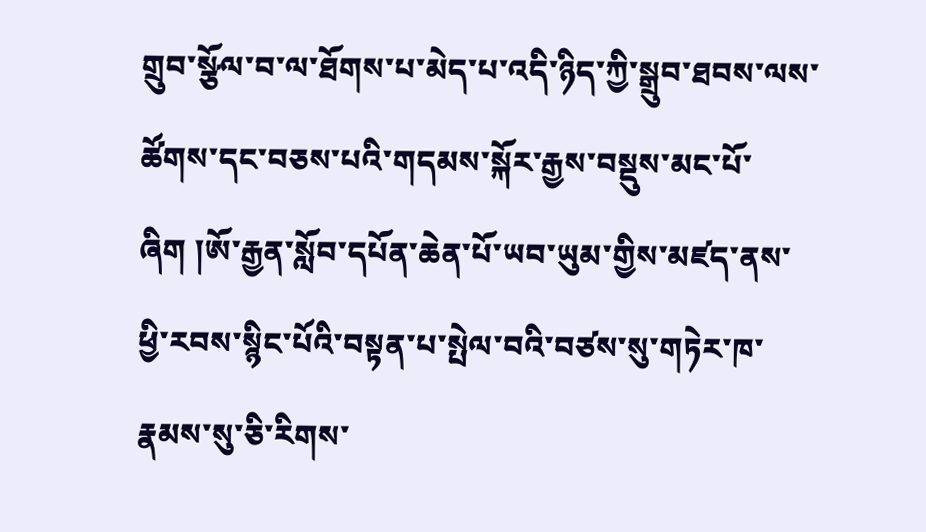གྲུབ་སྩོལ་བ་ལ་ཐོགས་པ་མེད་པ་འདི་ཉིད་ཀྱི་སྒྲུབ་ཐབས་ལས་ཚོགས་དང་བཅས་པའི་གདམས་སྐོར་རྒྱས་བསྡུས་མང་པོ་ཞིག །ཨོ་རྒྱན་སློབ་དཔོན་ཆེན་པོ་ཡབ་ཡུམ་གྱིས་མཛད་ནས་ཕྱི་རབས་སྙིང་པོའི་བསྟན་པ་སྤེལ་བའི་བཙས་སུ་གཏེར་ཁ་རྣམས་སུ་ཅི་རིགས་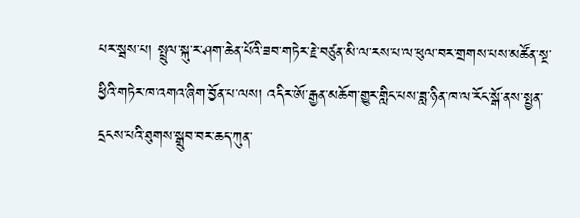པར་སྦས་པ། སྤྲུལ་སྐུ་ར་ཤག་ཆེན་པོའི་ཟབ་གཏེར་རྗེ་བཙུན་མི་ལ་རས་པ་ལ་ཕུལ་བར་གྲགས་པས་མཚོན་སྔ་ཕྱིའི་གཏེར་ཁ་འགའ་ཞིག་བྱོན་པ་ལས། འདིར་ཨོ་རྒྱན་མཆོག་གྱུར་གླིང་པས་ཟླ་ཉིན་ཁ་ལ་རོང་སྒོ་ནས་སྤྱན་དྲངས་པའི་ཐུགས་སྒྲུབ་བར་ཆད་ཀུན་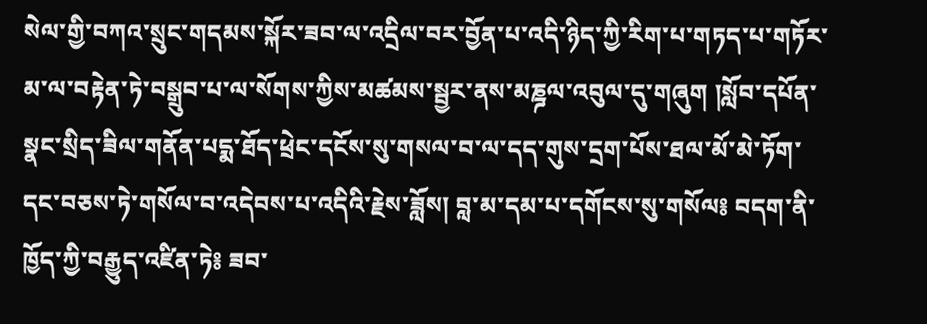སེལ་གྱི་བཀའ་སྲུང་གདམས་སྐོར་ཟབ་ལ་འདྲིལ་བར་བྱོན་པ་འདི་ཉིད་ཀྱི་རིག་པ་གཏད་པ་གཏོར་མ་ལ་བརྟེན་ཏེ་བསྒྲུབ་པ་ལ་སོགས་ཀྱིས་མཚམས་སྦྱར་ནས་མཎྜལ་འབུལ་དུ་གཞུག །སློབ་དཔོན་སྣང་སྲིད་ཟིལ་གནོན་པདྨ་ཐོད་ཕྲེང་དངོས་སུ་གསལ་བ་ལ་དད་གུས་དྲག་པོས་ཐལ་མོ་མེ་ཏོག་དང་བཅས་ཏེ་གསོལ་བ་འདེབས་པ་འདིའི་རྗེས་ཟློས། བླ་མ་དམ་པ་དགོངས་སུ་གསོལ༔ བདག་ནི་ཁྱོད་ཀྱི་བརྒྱུད་འཛིན་ཏེ༔ ཟབ་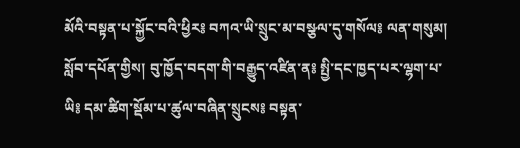མོའི་བསྟན་པ་སྐྱོང་བའི་ཕྱིར༔ བཀའ་ཡི་སྲུང་མ་བསྩལ་དུ་གསོལ༔ ལན་གསུམ། སློབ་དཔོན་གྱིས། བུ་ཁྱོད་བདག་གི་བརྒྱུད་འཛིན་ན༔ སྤྱི་དང་ཁྱད་པར་ལྷག་པ་ཡི༔ དམ་ཚིག་སྡོམ་པ་ཚུལ་བཞིན་སྲུངས༔ བསྟན་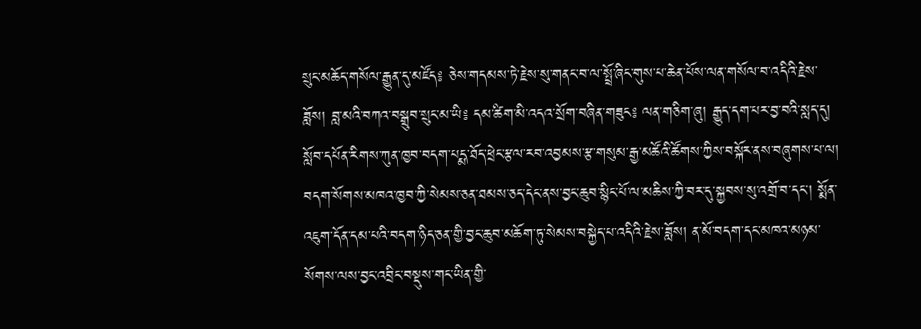སྲུང་མཆོད་གསོལ་རྒྱུན་དུ་མཛོད༔ ཅེས་གདམས་ཏེ་རྗེས་སུ་གནང་བ་ལ་སྤྲོ་ཞིང་གུས་པ་ཆེན་པོས་ལན་གསོལ་བ་འདིའི་རྗེས་ཟློས། བླ་མའི་བཀའ་བསྒྲུབ་སྲུང་མ་ཡི༔ དམ་ཚིག་མི་འདའ་སྲོག་བཞིན་གཟུང༔ ལན་གཅིག་ཞུ། རྒྱུད་དག་པར་བྱ་བའི་སླད་དུ། སློབ་དཔོན་རིགས་ཀུན་ཁྱབ་བདག་པདྨ་ཐོད་ཕྲེང་རྩལ་རབ་འབྱམས་རྩ་གསུམ་རྒྱ་མཚོའི་ཚོགས་ཀྱིས་བསྐོར་ནས་བཞུགས་པ་ལ། བདག་སོགས་མཁའ་ཁྱབ་ཀྱི་སེམས་ཅན་ཐམས་ཅད་དེང་ནས་བྱང་ཆུབ་སྙིང་པོ་ལ་མཆིས་ཀྱི་བར་དུ་སྐྱབས་སུ་འགྲོ་བ་དང་། སྨོན་འཇུག་དོན་དམ་པའི་བདག་ཉིད་ཅན་གྱི་བྱང་ཆུབ་མཆོག་ཏུ་སེམས་བསྐྱེད་པ་འདིའི་རྗེས་ཟློས། ན་མོ་བདག་དང་མཁའ་མཉམ་སོགས་ལས་བྱང་འབྲིང་བསྡུས་གང་ཡིན་གྱི་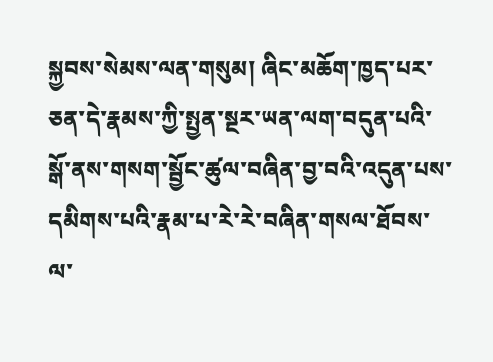སྐྱབས་སེམས་ལན་གསུམ། ཞིང་མཆོག་ཁྱད་པར་ཅན་དེ་རྣམས་ཀྱི་སྤྱན་སྔར་ཡན་ལག་བདུན་པའི་སྒོ་ནས་གསག་སྦྱོང་ཚུལ་བཞིན་བྱ་བའི་འདུན་པས་དམིགས་པའི་རྣམ་པ་རེ་རེ་བཞིན་གསལ་ཐོབས་ལ་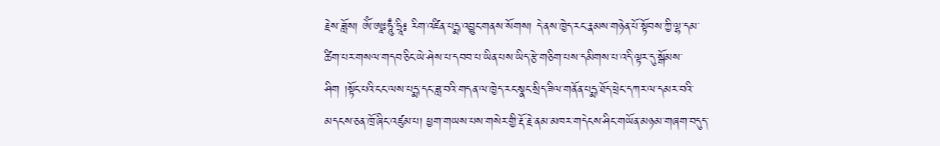རྗེས་ཟློས། ཨོཾ་ཨཱཿཧཱུྃ་ཧྲཱི༔ རིག་འཛིན་པདྨ་འབྱུང་གནས་སོགས། དེ་ནས་ཁྱེད་རང་རྣམས་གཉེན་པོ་སྟོབས་ཀྱི་ལྷ་དམ་ཚིག་པར་གསལ་གདབ་ཅིང་ཡེ་ཤེས་པ་དབབ་པ་ཡིན་པས་ཡིད་རྩེ་གཅིག་པས་དམིགས་པ་འདི་ལྟར་དུ་སྒོམས་ཤིག །སྟོང་པའི་ངང་ལས་པདྨ་དང་ཟླ་བའི་གདན་ལ་ཁྱེད་རང་སྣང་སྲིད་ཟིལ་གནོན་པདྨ་ཐོད་ཕྲེང་དཀར་ལ་དམར་བའི་མདངས་ཅན་ཁྲོ་ཞིང་འཛུམ་པ། ཕྱག་གཡས་པས་གསེར་གྱི་རྡོ་རྗེ་ནམ་མཁར་གདེངས་ཤིང་གཡོན་མཉམ་གཞག་བདུད་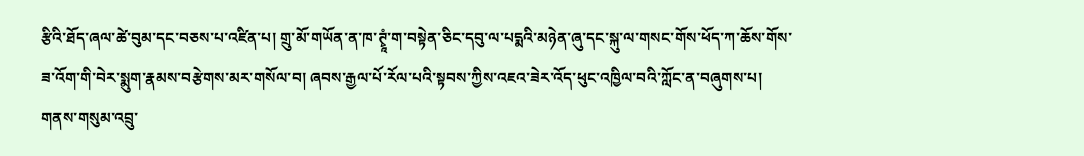རྩིའི་ཐོད་ཞལ་ཚེ་བུམ་དང་བཅས་པ་འཛིན་པ། གྲུ་མོ་གཡོན་ན་ཁ་ཊྭཱཾ་ག་བསྟེན་ཅིང་དབུ་ལ་པདྨའི་མཉེན་ཞུ་དང་སྐུ་ལ་གསང་གོས་ཕོད་ཀ་ཆོས་གོས་ཟ་འོག་གི་བེར་སྨུག་རྣམས་བརྩེགས་མར་གསོལ་བ། ཞབས་རྒྱལ་པོ་རོལ་པའི་སྟབས་ཀྱིས་འཇའ་ཟེར་འོད་ཕུང་འཁྱིལ་བའི་ཀློང་ན་བཞུགས་པ། གནས་གསུམ་འབྲུ་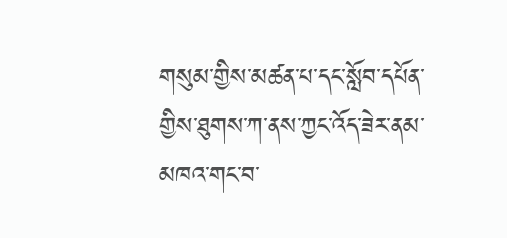གསུམ་གྱིས་མཚན་པ་དང་སློབ་དཔོན་གྱིས་ཐུགས་ཀ་ནས་ཀྱང་འོད་ཟེར་ནམ་མཁའ་གང་བ་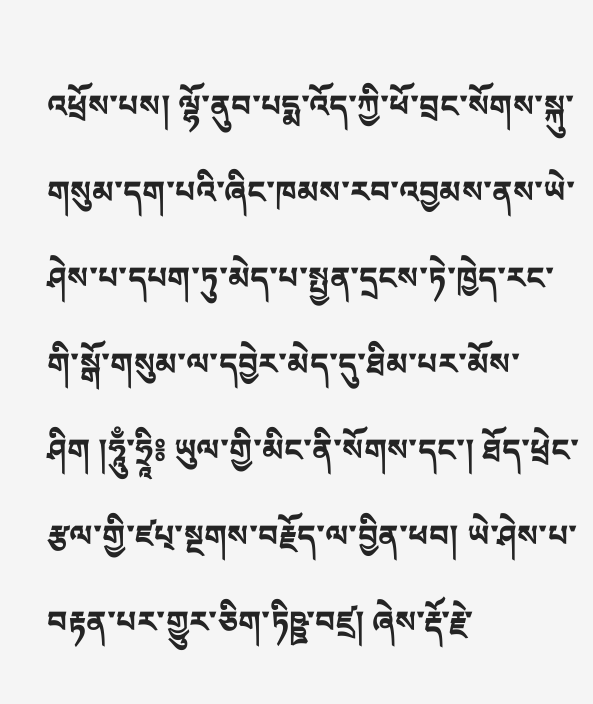འཕྲོས་པས། ལྷོ་ནུབ་པདྨ་འོད་ཀྱི་ཕོ་བྲང་སོགས་སྐུ་གསུམ་དག་པའི་ཞིང་ཁམས་རབ་འབྱམས་ནས་ཡེ་ཤེས་པ་དཔག་ཏུ་མེད་པ་སྤྱན་དྲངས་ཏེ་ཁྱེད་རང་གི་སྒོ་གསུམ་ལ་དབྱེར་མེད་དུ་ཐིམ་པར་མོས་ཤིག །ཧཱུྃ་ཧྲཱི༔ ཡུལ་གྱི་མིང་ནི་སོགས་དང་། ཐོད་ཕྲེང་རྩལ་གྱི་ཛཔ྄་སྔགས་བརྗོད་ལ་བྱིན་ཕབ། ཡེ་ཤེས་པ་བརྟན་པར་གྱུར་ཅིག་ཏིཥྛ་བཛྲ། ཞེས་རྡོ་རྗེ་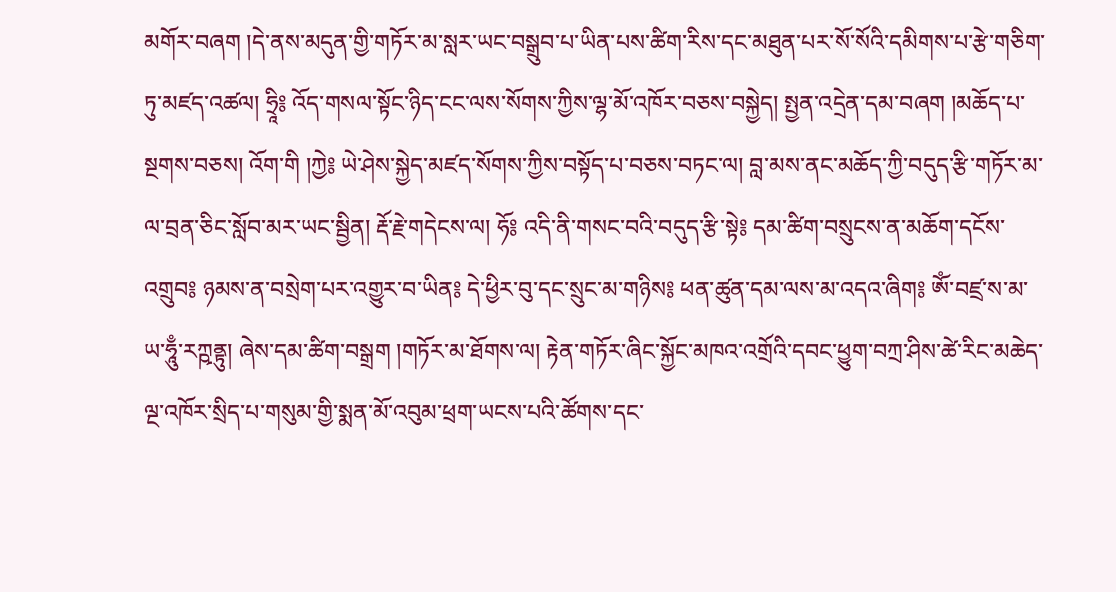མགོར་བཞག །དེ་ནས་མདུན་གྱི་གཏོར་མ་སླར་ཡང་བསྒྲུབ་པ་ཡིན་པས་ཚིག་རིས་དང་མཐུན་པར་སོ་སོའི་དམིགས་པ་རྩེ་གཅིག་ཏུ་མཛད་འཚལ། ཧྲཱི༔ འོད་གསལ་སྟོང་ཉིད་ངང་ལས་སོགས་ཀྱིས་ལྷ་མོ་འཁོར་བཅས་བསྐྱེད། སྤྱན་འདྲེན་དམ་བཞག །མཆོད་པ་སྔགས་བཅས། འོག་གི །ཀྱེ༔ ཡེ་ཤེས་སྐྱེད་མཛད་སོགས་ཀྱིས་བསྟོད་པ་བཅས་བཏང་ལ། བླ་མས་ནང་མཆོད་ཀྱི་བདུད་རྩི་གཏོར་མ་ལ་བྲན་ཅིང་སློབ་མར་ཡང་སྦྱིན། རྡོ་རྗེ་གདེངས་ལ། ཧོ༔ འདི་ནི་གསང་བའི་བདུད་རྩི་སྟེ༔ དམ་ཚིག་བསྲུངས་ན་མཆོག་དངོས་འགྲུབ༔ ཉམས་ན་བསྲེག་པར་འགྱུར་བ་ཡིན༔ དེ་ཕྱིར་བུ་དང་སྲུང་མ་གཉིས༔ ཕན་ཚུན་དམ་ལས་མ་འདའ་ཞིག༔ ཨོཾ་བཛྲ་ས་མ་ཡ་ཧཱུྃ་རཀྵནྟུ། ཞེས་དམ་ཚིག་བསྒྲག །གཏོར་མ་ཐོགས་ལ། རྟེན་གཏོར་ཞིང་སྐྱོང་མཁའ་འགྲོའི་དབང་ཕྱུག་བཀྲ་ཤིས་ཚེ་རིང་མཆེད་ལྔ་འཁོར་སྲིད་པ་གསུམ་གྱི་སྨན་མོ་འབུམ་ཕྲག་ཡངས་པའི་ཚོགས་དང་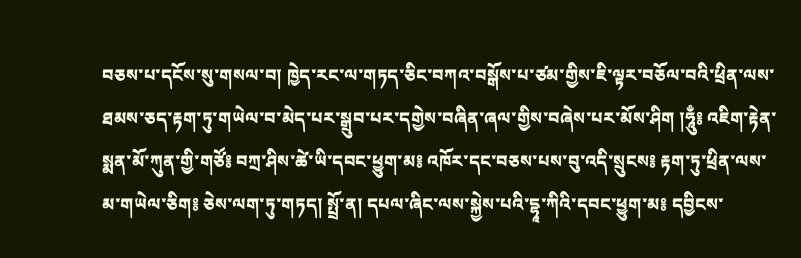བཅས་པ་དངོས་སུ་གསལ་བ། ཁྱེད་རང་ལ་གཏད་ཅིང་བཀའ་བསྒོས་པ་ཙམ་གྱིས་ཇི་ལྟར་བཅོལ་བའི་ཕྲིན་ལས་ཐམས་ཅད་རྟག་ཏུ་གཡེལ་བ་མེད་པར་སྒྲུབ་པར་དགྱེས་བཞིན་ཞལ་གྱིས་བཞེས་པར་མོས་ཤིག །ཧཱུྃ༔ འཇིག་རྟེན་སྨན་མོ་ཀུན་གྱི་གཙོ༔ བཀྲ་ཤིས་ཚེ་ཡི་དབང་ཕྱུག་མ༔ འཁོར་དང་བཅས་པས་བུ་འདི་སྲུངས༔ རྟག་ཏུ་ཕྲིན་ལས་མ་གཡེལ་ཅིག༔ ཅེས་ལག་ཏུ་གཏད། སྤྲོ་ན། དཔལ་ཞིང་ལས་སྐྱེས་པའི་དྷཱ་ཀིའི་དབང་ཕྱུག་མ༔ དབྱིངས་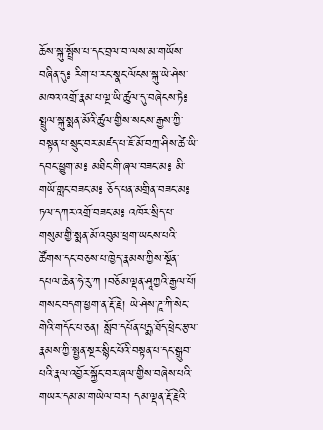ཆོས་སྐུ་སྤྲོས་པ་དང་བྲལ་བ་ལས་མ་གཡོས་བཞིན་དུ༔ རིག་པ་རང་སྣང་ལོངས་སྐུ་ཡེ་ཤེས་མཁའ་འགྲོ་རྣམ་པ་ལྔ་ཡི་ཚུལ་དུ་བཞེངས་ཏེ༔ སྤྲུལ་སྐུ་སྨན་མོའི་ཚུལ་གྱིས་སངས་རྒྱས་ཀྱི་བསྟན་པ་སྲུང་བར་མཛད་པ་ཇོ་མོ་བཀྲ་ཤིས་ཚེ་ཡི་དབང་ཕྱུག་མ༔ མཐིང་གི་ཞལ་བཟང་མ༔ མི་གཡོ་གླང་བཟང་མ༔ ཅོད་པན་མགྲིན་བཟང་མ༔ ཏལ་དཀར་འགྲོ་བཟང་མ༔ འཁོར་སྲིད་པ་གསུམ་གྱི་སྨན་མོ་འབུམ་ཕྲག་ཡངས་པའི་ཚོགས་དང་བཅས་པ་ཁྱེད་རྣམས་ཀྱིས་སྔོན་དཔལ་ཆེན་ཧེ་རུ་ཀ །བཅོམ་ལྡན་ཤཱཀྱའི་རྒྱལ་པོ། གསང་བདག་ཕྱག་ན་རྡོ་རྗེ། ཡེ་ཤེས་ཌཱ་ཀི་སེང་གེའི་གདོང་པ་ཅན། སློབ་དཔོན་པདྨ་ཐོད་ཕྲེང་རྩལ་རྣམས་ཀྱི་སྤྱན་སྔར་སྙིང་པོའི་བསྟན་པ་དང་སྒྲུབ་པའི་རྣལ་འབྱོར་སྐྱོང་བར་ཞལ་གྱིས་བཞེས་པའི་གཡར་དམ་མ་གཡེལ་བར། དམ་ལྡན་རྡོ་རྗེའི་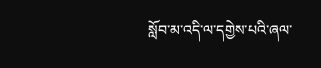སློབ་མ་འདི་ལ་དགྱེས་པའི་ཞལ་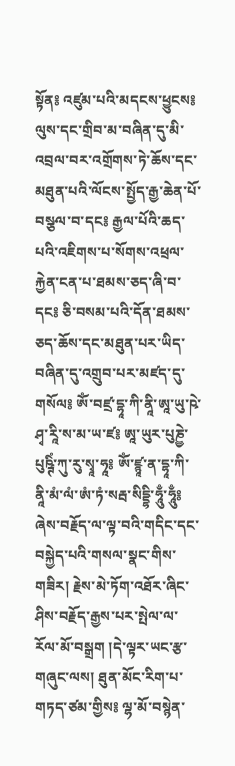སྟོན༔ འཛུམ་པའི་མདངས་ཕྱུངས༔ ལུས་དང་གྲིབ་མ་བཞིན་དུ་མི་འབྲལ་བར་འགྲོགས་ཏེ་ཆོས་དང་མཐུན་པའི་ལོངས་སྤྱོད་རྒྱ་ཆེན་པོ་བསྩལ་བ་དང༔ རྒྱལ་པོའི་ཆད་པའི་འཇིགས་པ་སོགས་འཕྲལ་རྐྱེན་ངན་པ་ཐམས་ཅད་ཞི་བ་དང༔ ཅི་བསམ་པའི་དོན་ཐམས་ཅད་ཆོས་དང་མཐུན་པར་ཡིད་བཞིན་དུ་འགྲུབ་པར་མཛད་དུ་གསོལ༔ ཨོཾ་བཛྲ་དྷཱ་ཀི་ནཱི་ཨཱ་ཡུ་ཥེ་ཤྭ་རཱི་ས་མ་ཡ་ཛ༔ ཨཱ་ཡུར་པུཎྱེ་པུཥྚིཾ་ཀུ་རུ་སྭཱ་ཧཱ༔ ཨོཾ་ཛྙཱ་ན་དྷཱ་ཀི་ནཱི་མཾ་ལཾ་ཨཾ་ཏཾ་སརྦ་སིདྡྷི་ཧཱུྃ་ཧཱུྃ༔ ཞེས་བརྗོད་ལ་ལྟ་བའི་གདིང་དང་བསྐྱེད་པའི་གསལ་སྣང་གིས་གཟིར། རྗེས་མེ་ཏོག་འཐོར་ཞིང་ཤིས་བརྗོད་རྒྱས་པར་སྤེལ་ལ་རོལ་མོ་བསྒྲག །དེ་ལྟར་ཡང་རྩ་གཞུང་ལས། ཐུན་མོང་རིག་པ་གཏད་ཙམ་གྱིས༔ ལྷ་མོ་བསྙེན་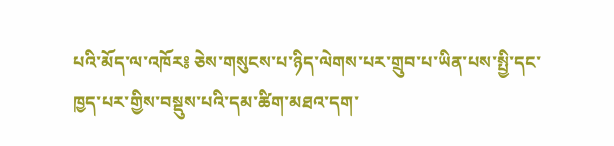པའི་མོད་ལ་འཁོར༔ ཅེས་གསུངས་པ་ཉིད་ལེགས་པར་གྲུབ་པ་ཡིན་པས་སྤྱི་དང་ཁྱད་པར་གྱིས་བསྡུས་པའི་དམ་ཚིག་མཐའ་དག་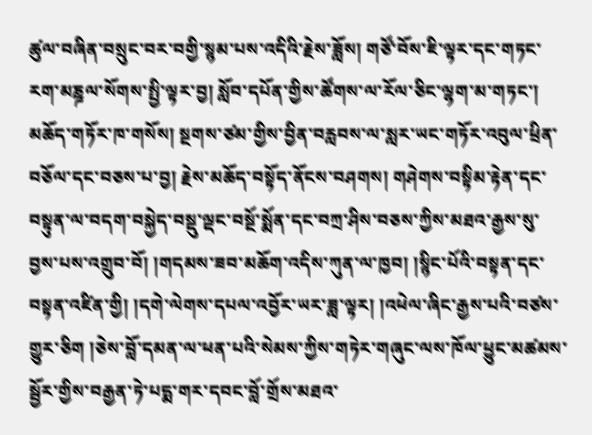ཚུལ་བཞིན་བསྲུང་བར་བགྱི་སྙམ་པས་འདིའི་རྗེས་ཟློས། གཙོ་བོས་ཇི་ལྟར་དང་གཏང་རག་མཎྜལ་སོགས་སྤྱི་ལྟར་བྱ། སློབ་དཔོན་གྱིས་ཚོགས་ལ་རོལ་ཅིང་ལྷག་མ་གཏང་། མཆོད་གཏོར་ཁ་གསོས། སྔགས་ཙམ་གྱིས་བྱིན་བརླབས་ལ་སླར་ཡང་གཏོར་འབུལ་ཕྲིན་བཅོལ་དང་བཅས་པ་བྱ། རྗེས་མཆོད་བསྟོད་ནོངས་བཤགས། གཤེགས་བསྟིམ་རྟེན་དང་བསྟུན་ལ་བདག་བསྐྱེད་བསྡུ་ལྡང་བསྔོ་སྨོན་དང་བཀྲ་ཤིས་བཅས་ཀྱིས་མཐའ་རྒྱས་སུ་བྱས་པས་འགྲུབ་བོ། །གདམས་ཟབ་མཆོག་འདིས་ཀུན་ལ་ཁྱབ། །སྙིང་པོའི་བསྟན་དང་བསྟན་འཛིན་གྱི། །དགེ་ལེགས་དཔལ་འབྱོར་ཡར་ཟླ་ལྟར། །འཕེལ་ཞིང་རྒྱས་པའི་བཙས་གྱུར་ཅིག །ཅེས་བློ་དམན་ལ་ཕན་པའི་སེམས་ཀྱིས་གཏེར་གཞུང་ལས་ཁོལ་ཕྱུང་མཚམས་སྦྱོར་གྱིས་བརྒྱན་ཏེ་པདྨ་གར་དབང་བློ་གྲོས་མཐའ་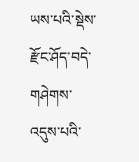ཡས་པའི་སྡེས་རྫོང་ཤོད་བདེ་གཤེགས་འདུས་པའི་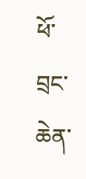ཕོ་བྲང་ཆེན་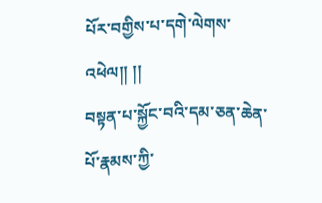པོར་བགྱིས་པ་དགེ་ལེགས་འཕེལ།། །།
བསྟན་པ་སྐྱོང་བའི་དམ་ཅན་ཆེན་པོ་རྣམས་ཀྱི་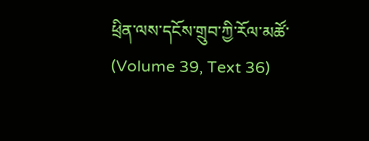ཕྲིན་ལས་དངོས་གྲུབ་ཀྱི་རོལ་མཚོ་ (Volume 39, Text 36)